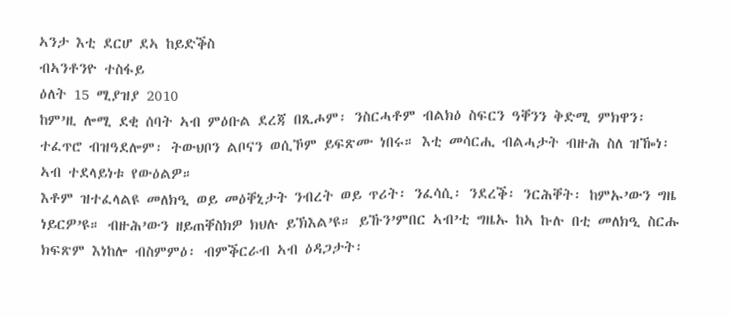ኣንታ እቲ ደርሆ ደኣ ከይድቕስ
ብኣንቶንዮ ተስፋይ
ዕለት 15 ሚያዝያ 2010
ከም’ዚ ሎሚ ደቂ ሰባት ኣብ ምዕቡል ደረጃ በጺሖም፡ ንስርሓቶም ብልክዕ ስፍርን ዓቐንን ቅድሚ ምክዋን፡ ተፈጥሮ ብዝዓደሎም፡ ትውህቦን ልቦናን ወሲኾም ይፍጽሙ ነበሩ። እቲ መሳርሒ ብልሓታት ብዙሕ ስለ ዝዀነ፡ ኣብ ተደላይነቱ የውዕልዎ።
እቶም ዝተፈላልዩ መለክዒ ወይ መዕቐኒታት ንብረት ወይ ጥሪት፡ ንፈሳሲ፡ ንደረቕ፡ ንርሕቐት፡ ከምኡ’ውን ግዜ ነይርዎ’ዩ። ብዙሕ’ውን ዘይጠቐስክዎ ክህሉ ይኽእል’ዩ። ይኹን’ምበር ኣብ’ቲ ግዜኡ ከኣ ኩሉ በቲ መለክዒ ስርሑ ክፍጽም እነከሎ ብስምምዕ፡ ብምቕርራብ ኣብ ዕዳጋታት፡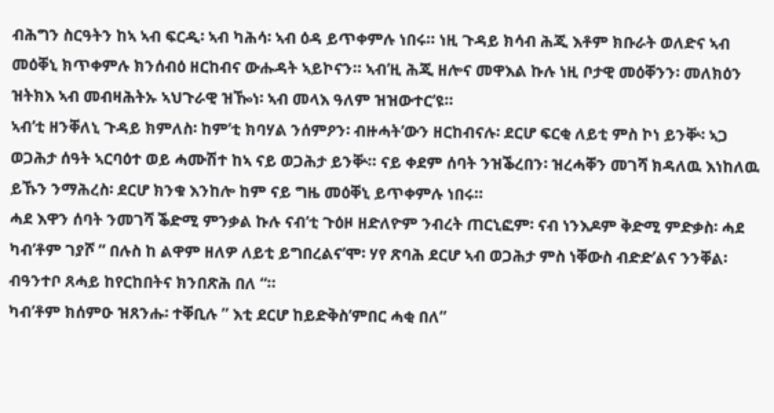ብሕግን ስርዓትን ከኣ ኣብ ፍርዲ፡ ኣብ ካሕሳ፡ ኣብ ዕዳ ይጥቀምሉ ነበሩ። ነዚ ጉዳይ ክሳብ ሕጂ እቶም ክቡራት ወለድና ኣብ መዕቐኒ ክጥቀምሉ ክንሰብዕ ዘርከብና ውሑዳት ኣይኮናን። ኣብ’ዚ ሕጂ ዘሎና መዋእል ኩሉ ነዚ ቦታዊ መዕቐንን፡ መለክዕን ዝትክእ ኣብ መብዛሕትኡ ኣህጉራዊ ዝዀነ፡ ኣብ መላእ ዓለም ዝዝውተር’ዩ።
ኣብ’ቲ ዘንቐለኒ ጉዳይ ክምለስ፡ ከም’ቲ ክባሃል ንሰምዖን፡ ብዙሓት’ውን ዘርከብናሉ፡ ደርሆ ፍርቂ ለይቲ ምስ ኮነ ይንቝ፡ ኣጋ ወጋሕታ ሰዓት ኣርባዕተ ወይ ሓሙሽተ ከኣ ናይ ወጋሕታ ይንቝ። ናይ ቀደም ሰባት ንዝቕረበን፡ ዝረሓቐን መገሻ ክዳለዉ እነከለዉ ይኹን ንማሕረስ፡ ደርሆ ክንቁ እንከሎ ከም ናይ ግዜ መዕቐኒ ይጥቀምሉ ነበሩ።
ሓደ እዋን ሰባት ንመገሻ ቕድሚ ምንቃል ኩሉ ናብ’ቲ ጉዕዞ ዘድለዮም ንብረት ጠርኒፎም፡ ናብ ነንእዶም ቅድሚ ምድቃስ፡ ሓደ ካብ’ቶም ገያሾ ” በሉስ ከ ልዋም ዘለዎ ለይቲ ይግበረልና’ሞ፡ ሃየ ጽባሕ ደርሆ ኣብ ወጋሕታ ምስ ነቐውስ ብድድ’ልና ንንቐል፡ ብዓንተቦ ጸሓይ ከየርከበትና ክንበጽሕ በለ “።
ካብ’ቶም ክሰምዑ ዝጸንሑ፡ ተቐቢሉ ” እቲ ደርሆ ከይድቅስ’ምበር ሓቂ በለ”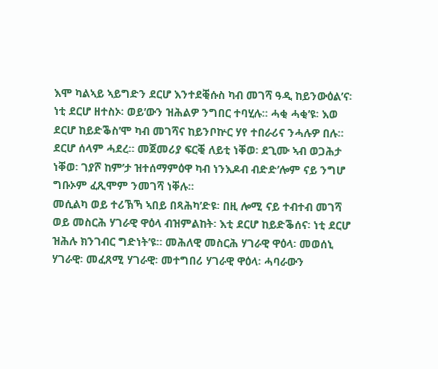እሞ ካልኣይ ኣይግድን ደርሆ እንተደቒሱስ ካብ መገሻ ዓዲ ከይንውዕል’ና፡ ነቲ ደርሆ ዘተስኦ፡ ወይ’ውን ዝሕልዎ ንግበር ተባሂሉ። ሓቂ ሓቂ’ዩ፡ እወ ደርሆ ከይድቕስ’ሞ ካብ መገሻና ከይንቦኵር ሃየ ተበራሪና ንሓሉዎ በሉ።
ደርሆ ሰላም ሓደረ። መጀመሪያ ፍርቒ ለይቲ ነቐወ፡ ደጊሙ ኣብ ወጋሕታ ነቐወ፡ ገያሾ ከም’ታ ዝተሰማምዕዋ ካብ ነንእዶብ ብድድ’ሎም ናይ ንግሆ ግቡኦም ፈጺሞም ንመገሻ ነቐሉ።
መሲልካ ወይ ተሪኽኻ ኣበይ በጻሕካ’ድዩ፡ በዚ ሎሚ ናይ ተብተብ መገሻ ወይ መስርሕ ሃገራዊ ዋዕላ ብዝምልከት፡ እቲ ደርሆ ከይድቕሰና፡ ነቲ ደርሆ ዝሕሉ ክንገብር ግድነት’ዩ። መሕለዊ መስርሕ ሃገራዊ ዋዕላ፡ መወሰኒ ሃገራዊ፡ መፈጸሚ ሃገራዊ፡ መተግበሪ ሃገራዊ ዋዕላ፡ ሓባራውን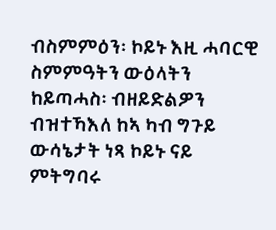ብስምምዕን፡ ኮይኑ እዚ ሓባርዊ ስምምዓትን ውዕላትን ከይጣሓስ፡ ብዘይድልዎን ብዝተኻእለ ከኣ ካብ ግጉይ ውሳኔታት ነጻ ኮይኑ ናይ ምትግባሩ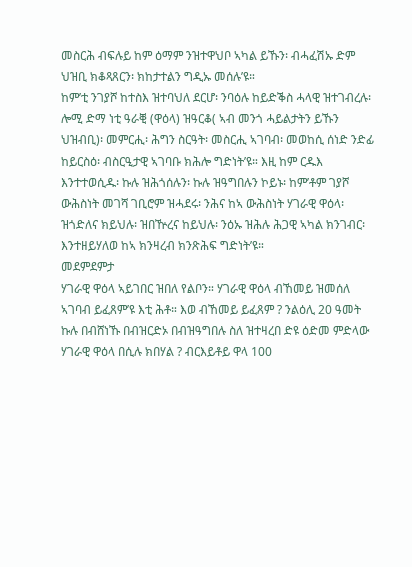መስርሕ ብፍሉይ ከም ዕማም ንዝተዋህቦ ኣካል ይኹን፡ ብሓፈሽኡ ድም ህዝቢ ክቆጻጸርን፡ ክከታተልን ግዲኡ መሰሉ’ዩ።
ከም’ቲ ንገያሾ ከተስእ ዝተባህለ ደርሆ፡ ንባዕሉ ከይድቕስ ሓላዊ ዝተገብረሉ፡ ሎሚ ድማ ነቲ ዓራቒ (ዋዕላ) ዝዓርቆ( ኣብ መንጎ ሓይልታትን ይኹን ህዝብቢ)፡ መምርሒ፡ ሕግን ስርዓት፡ መስርሒ ኣገባብ፡ መወከሲ ሰነድ ንድፊ ከይርስዕ፡ ብስርዒታዊ ኣገባቡ ክሕሎ ግድነት’ዩ። እዚ ከም ርዱእ እንተተወሲዱ፡ ኩሉ ዝሕጎሰሉን፡ ኩሉ ዝዓግበሉን ኮይኑ፡ ከም’ቶም ገያሾ ውሕስነት መገሻ ገቢሮም ዝሓደሩ፡ ንሕና ከኣ ውሕስነት ሃገራዊ ዋዕላ፡ ዝጎድለና ክይህሉ፡ ዝበዅረና ከይህሉ፡ ንዕኡ ዝሕሉ ሕጋዊ ኣካል ክንገብር፡ እንተዘይሃለወ ከኣ ክንዛረብ ክንጽሕፍ ግድነት’ዩ።
መደምደምታ
ሃገራዊ ዋዕላ ኣይገበር ዝበለ የልቦን። ሃገራዊ ዋዕላ ብኸመይ ዝመሰለ ኣገባብ ይፈጸም’ዩ እቲ ሕቶ። እወ ብኸመይ ይፈጸም ? ንልዕሊ 20 ዓመት ኩሉ በብሸነኹ በብዝርድኦ በብዝዓግበሉ ስለ ዝተዛረበ ድዩ ዕድመ ምድላው ሃገራዊ ዋዕላ በሲሉ ክበሃል ? ብርእይቶይ ዋላ 100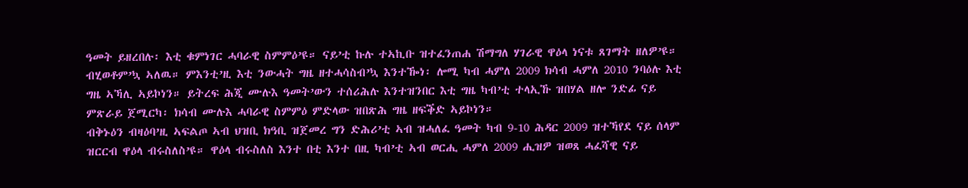ዓመት ይዘረበሉ፡ እቲ ቁምነገር ሓባራዊ ስምምዕ’ዩ። ናይ’ቲ ኩሉ ተኣኪቡ ዝተፈንጠሐ ሽማግለ ሃገራዊ ዋዕላ ነናቱ ጸገማት ዘለዎ’ዩ። ብሂወቶም’ኳ ኣለዉ። ምእንቲ’ዚ እቲ ንውሓት ግዜ ዘተሓሳስብ’ኳ እንተዀነ፡ ሎሚ ካብ ሓምለ 2009 ክሳብ ሓምለ 2010 ንባዕሉ እቲ ግዜ ኣኻሊ ኣይኮነን። ይትረፍ ሕጂ ሙሉእ ዓመት’ውን ተሰሪሕሉ እንተዝንበር እቲ ግዜ ካብ’ቲ ተላኢኹ ዝበሃል ዘሎ ንድፊ ናይ ምጽራይ ጀሚርካ፡ ክሳብ ሙሉእ ሓባራዊ ስምምዕ ምድላው ዝበጽሕ ግዜ ዘፍቕድ ኣይኮነን።
ብቅኑዕን ብዛዕባ’ዚ ኣፍልጦ ኣብ ህዝቢ ክዓቢ ዝጀመረ ግን ድሕሪ’ቲ ኣብ ዝሓለፈ ዓመት ካብ 9-10 ሕዳር 2009 ዝተኻየደ ናይ ሰላም ዝርርብ ዋዕላ ብሩስለስ’ዩ። ዋዕላ ብሩስለስ እንተ በቲ እንተ በዚ ካብ’ቲ ኣብ ወርሒ ሓምለ 2009 ሒዝዎ ዝወጸ ሓፈሻዊ ናይ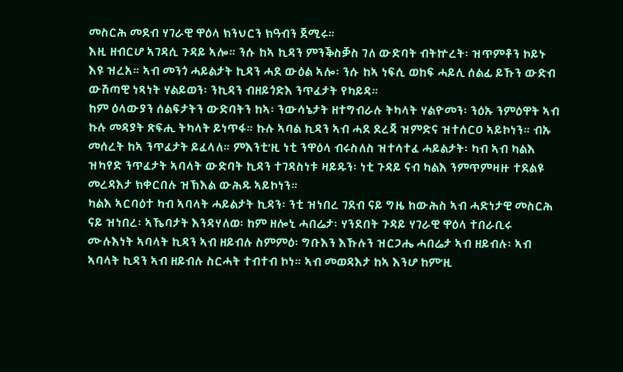መስርሕ መደብ ሃገራዊ ዋዕላ ክንህርን ክዓብን ጀሚሩ።
እዚ ዘብርሆ ኣገዳሲ ጉዳይ ኣሎ። ንሱ ከኣ ኪዳን ምንቕስቓስ ገለ ውድባት ብትኵረት፡ ዝጥምቶን ኮይኑ እዩ ዝረአ። ኣብ መንጎ ሓይልታት ኪዳን ሓደ ውዕል ኣሎ፡ ንሱ ከኣ ነፍሲ ወከፍ ሓይሊ ሰልፊ ይኹን ውድብ ውሽጣዊ ነጻነት ሃልይወን፡ ንኪዳን ብዘይጎድእ ንጥፈታት የካይዳ።
ከም ዕላውያን ሰልፍታትን ውድባትን ከኣ፡ ንውሳኔታት ዘተግብራሉ ትካላት ሃልዮመን፡ ንዕኡ ንምዕዋት ኣብ ኩሉ መዳያት ጽፍሒ ትካላት ይነጥፋ። ኩሉ ኣባል ኪዳን ኣብ ሓደ ደረጃ ዝምድና ዝተሰርዐ ኣይኮነን። ብኡ መሰረት ከኣ ንጥፈታት ይፈላለ። ምእንቲ’ዚ ነቲ ንዋዕላ ብሩስለስ ዝተሳተፈ ሓይልታት፡ ካብ ኣብ ካልእ ዝካየድ ንጥፈታት ኣባላት ውድባት ኪዳን ተገዳስነቱ ዛይዱን፡ ነቲ ጉዳይ ናብ ካልእ ንምጥምዛዙ ተደልዩ መረዳእታ ክቀርበሉ ዝኽእል ውሕዱ ኣይኮነን።
ካልእ ኣርባዕተ ካብ ኣባላት ሓይልታት ኪዳን፡ ንቲ ዝነበረ ገደብ ናይ ግዜ ከውሕስ ኣብ ሓድነታዊ መስርሕ ናይ ዝነበረ፡ ኣኼባታት እንዳሃለወ፡ ከም ዘሎኒ ሓበሬታ፡ ሃንደበት ጉዳይ ሃገራዊ ዋዕላ ተበራቢሩ ሙሉእነት ኣባላት ኪዳን ኣብ ዘይብሉ ስምምዕ፡ ግቡእን እኹሉን ዝርጋሔ ሓበሬታ ኣብ ዘይብሉ፡ ኣብ ኣባላት ኪዳን ኣብ ዘይብሉ ስርሓት ተብተብ ኮነ። ኣብ መወዳእታ ከኣ እንሆ ከም’ዚ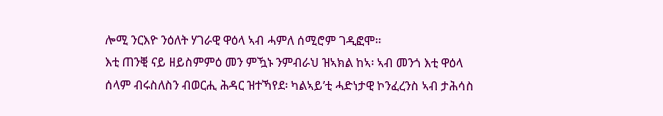ሎሚ ንርእዮ ንዕለት ሃገራዊ ዋዕላ ኣብ ሓምለ ሰሚሮም ገዲፎሞ።
እቲ ጠንቒ ናይ ዘይስምምዕ መን ምዃኑ ንምብራህ ዝኣክል ከኣ፡ ኣብ መንጎ እቲ ዋዕላ ሰላም ብሩስለስን ብወርሒ ሕዳር ዝተኻየደ፡ ካልኣይ’ቲ ሓድነታዊ ኮንፈረንስ ኣብ ታሕሳስ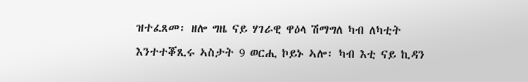ዝተፈጸመ፡ ዘሎ ግዜ ናይ ሃገራዊ ዋዕላ ሽማግለ ካብ ለካቲት እንተተቖጺሩ ኣስታት 9 ወርሒ ኮይኑ ኣሎ፡ ካብ እቲ ናይ ኪዳን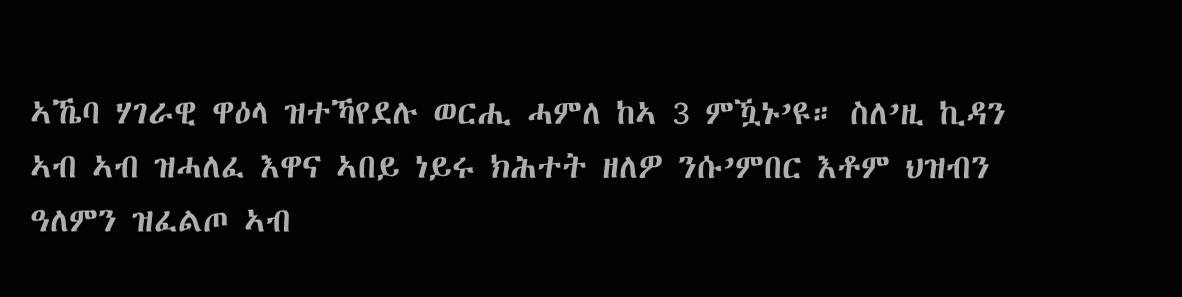ኣኼባ ሃገራዊ ዋዕላ ዝተኻየደሉ ወርሒ ሓምለ ከኣ 3 ምዃኑ’ዩ። ስለ’ዚ ኪዳን ኣብ ኣብ ዝሓለፈ እዋና ኣበይ ነይሩ ክሕተት ዘለዎ ንሱ’ምበር እቶም ህዝብን ዓለምን ዝፈልጦ ኣብ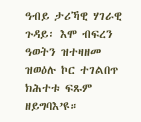ዓብይ ታሪኻዊ ሃገራዊ ጉዳይ፡ እሞ ብፍረን ዓወትን ዝተዛዘመ ዝወዕሉ ኮር ተገልበጥ ክሕተቱ ፍጹም ዘይግባእ’ዩ።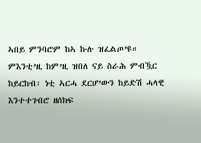ኣበይ ምንባሮም ከኣ ኩሉ ዝፈልጦ’ዩ።
ምእንቲ’ዚ ከም’ዚ ዝበለ ናይ ስራሕ ምብዃር ከይርከብ፡ ነቲ ኣርሓ ደርሆ’ውን ከይድሽ ሓላዊ እንተተገብሮ ዘሰክፍ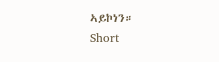ኣይኮነን።
Short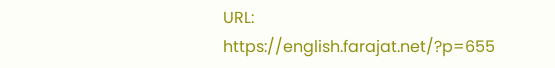URL: https://english.farajat.net/?p=655